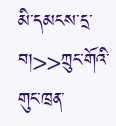མི་དམངས་དྲ་བ།>>ཀྲུང་གོའི་གུང་ཁྲན་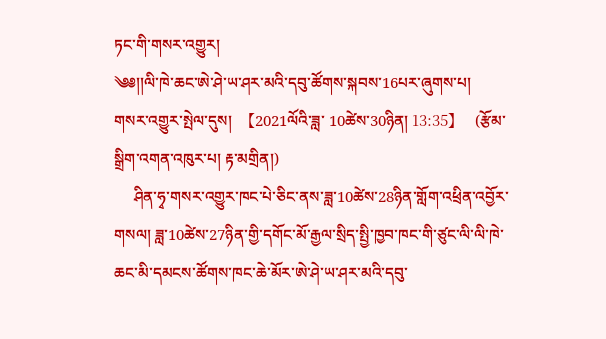ཏང་གི་གསར་འགྱུར།
༄༅།།ལི་ཁེ་ཆང་ཨེ་ཤེ་ཡ་ཤར་མའི་དབུ་ཚོགས་སྐབས་16པར་ཞུགས་པ།
གསར་འགྱུར་སྤེལ་དུས།  【2021ལོའི་ཟླ་ 10ཚེས་30ཉིན། 13:35】   (རྩོམ་སྒྲིག་འགན་འཁུར་པ། རྟ་མགྲིན།)
     ཤིན་ཧྭ་གསར་འགྱུར་ཁང་པེ་ཅིང་ནས་ཟླ་10ཚེས་28ཉིན་གློག་འཕྲིན་འབྱོར་གསལ། ཟླ་10ཚེས་27ཉིན་གྱི་དགོང་མོ་རྒྱལ་སྲིད་སྤྱི་ཁྱབ་ཁང་གི་ཙུང་ལི་ལི་ཁེ་ཆང་མི་དམངས་ཚོགས་ཁང་ཆེ་མོར་ཨེ་ཤེ་ཡ་ཤར་མའི་དབུ་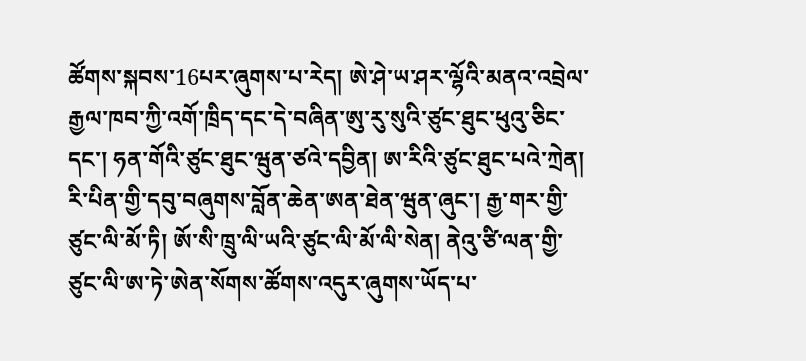ཚོགས་སྐབས་16པར་ཞུགས་པ་རེད། ཨེ་ཤེ་ཡ་ཤར་ལྷོའི་མནའ་འབྲེལ་རྒྱལ་ཁབ་ཀྱི་འགོ་ཁྲིད་དང་དེ་བཞིན་ཨུ་རུ་སུའི་ཙུང་ཐུང་ཕུའུ་ཅིང་དང་། ཧན་གོའི་ཙུང་ཐུང་ཝུན་ཙའེ་དབྱིན། ཨ་རིའི་ཙུང་ཐུང་པའེ་ཀྲེན། རི་པིན་གྱི་དབུ་བཞུགས་བློན་ཆེན་ཨན་ཐེན་ཝུན་ཞུང་། རྒྱ་གར་གྱི་ཙུང་ལི་མོ་ཏི། ཨོ་སི་ཁྲུ་ལི་ཡའི་ཙུང་ལི་མོ་ལི་སེན། ནེའུ་ཙི་ལན་གྱི་ཙུང་ལི་ཨ་ཏེ་ཨེན་སོགས་ཚོགས་འདུར་ཞུགས་ཡོད་པ་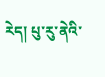རེད། པུ་རུ་ནེའི་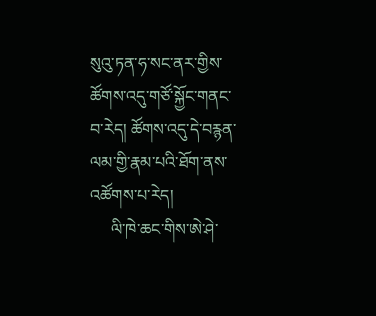སུའུ་ཏན་ཧ་སང་ནར་གྱིས་ཚོགས་འདུ་གཙོ་སྐྱོང་གནང་བ་རེད། ཚོགས་འདུ་དེ་བརྙན་ལམ་གྱི་རྣམ་པའི་ཐོག་ནས་འཚོགས་པ་རེད།
     ལི་ཁེ་ཆང་གིས་ཨེ་ཤེ་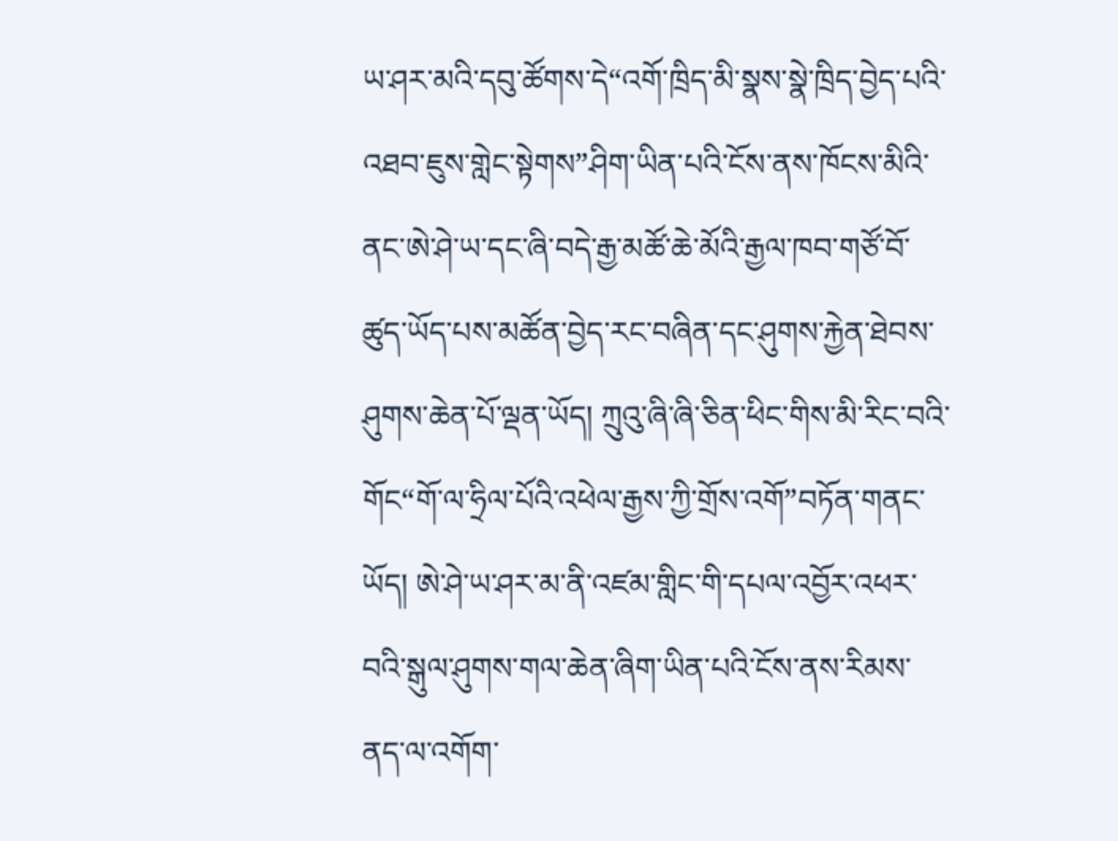ཡ་ཤར་མའི་དབུ་ཚོགས་དེ“འགོ་ཁྲིད་མི་སྣས་སྣེ་ཁྲིད་བྱེད་པའི་འཐབ་ཇུས་གླེང་སྟེགས”ཤིག་ཡིན་པའི་ངོས་ནས་ཁོངས་མིའི་ནང་ཨེ་ཤེ་ཡ་དང་ཞི་བདེ་རྒྱ་མཚོ་ཆེ་མོའི་རྒྱལ་ཁབ་གཙོ་བོ་ཚུད་ཡོད་པས་མཚོན་བྱེད་རང་བཞིན་དང་ཤུགས་རྐྱེན་ཐེབས་ཤུགས་ཆེན་པོ་ལྡན་ཡོད། ཀྲུའུ་ཞི་ཞི་ཅིན་ཕིང་གིས་མི་རིང་བའི་གོང“གོ་ལ་ཧྲིལ་པོའི་འཕེལ་རྒྱས་ཀྱི་གྲོས་འགོ”བཏོན་གནང་ཡོད། ཨེ་ཤེ་ཡ་ཤར་མ་ནི་འཛམ་གླིང་གི་དཔལ་འབྱོར་འཕར་བའི་སྒུལ་ཤུགས་གལ་ཆེན་ཞིག་ཡིན་པའི་ངོས་ནས་རིམས་ནད་ལ་འགོག་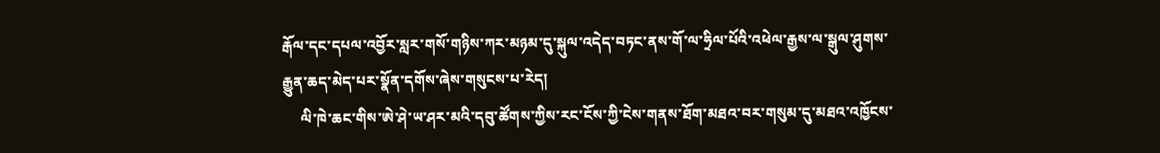རྒོལ་དང་དཔལ་འབྱོར་སླར་གསོ་གཉིས་ཀར་མཉམ་དུ་སྐུལ་འདེད་བཏང་ནས་གོ་ལ་ཧྲིལ་པོའི་འཕེལ་རྒྱས་ལ་སྒུལ་ཤུགས་རྒྱུན་ཆད་མེད་པར་སྣོན་དགོས་ཞེས་གསུངས་པ་རེད།
     ལི་ཁེ་ཆང་གིས་ཨེ་ཤེ་ཡ་ཤར་མའི་དབུ་ཚོགས་ཀྱིས་རང་ངོས་ཀྱི་ངེས་གནས་ཐོག་མཐའ་བར་གསུམ་དུ་མཐའ་འཁྱོངས་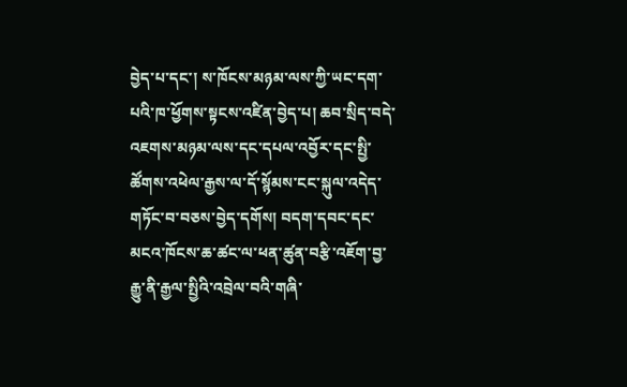བྱེད་པ་དང་། ས་ཁོངས་མཉམ་ལས་ཀྱི་ཡང་དག་པའི་ཁ་ཕྱོགས་སྟངས་འཛིན་བྱེད་པ། ཆབ་སྲིད་བདེ་འཇགས་མཉམ་ལས་དང་དཔལ་འབྱོར་དང་སྤྱི་ཚོགས་འཕེལ་རྒྱས་ལ་དོ་སྙོམས་ངང་སྐུལ་འདེད་གཏོང་བ་བཅས་བྱེད་དགོས། བདག་དབང་དང་མངའ་ཁོངས་ཆ་ཚང་ལ་ཕན་ཚུན་བརྩི་འཇོག་བྱ་རྒྱུ་ནི་རྒྱལ་སྤྱིའི་འབྲེལ་བའི་གཞི་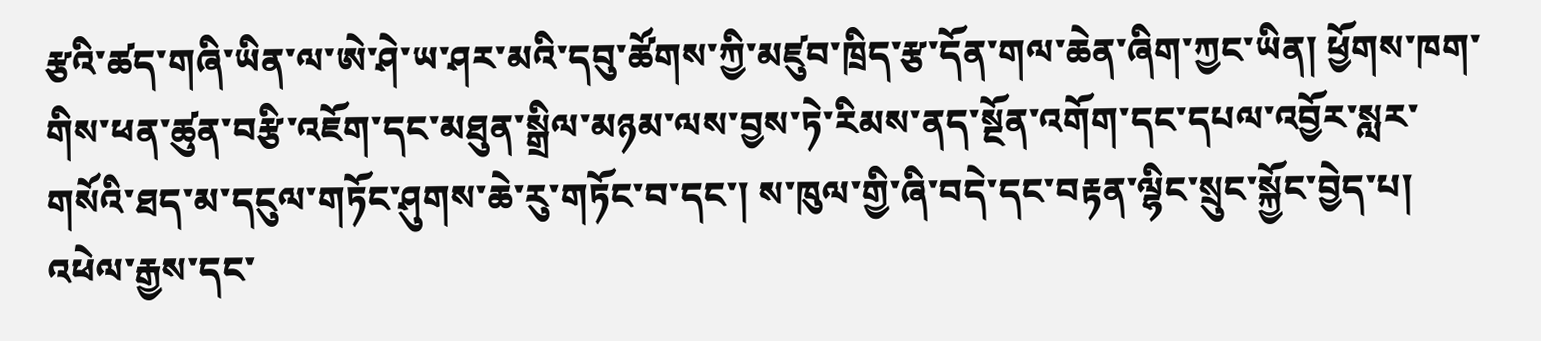རྩའི་ཚད་གཞི་ཡིན་ལ་ཨེ་ཤེ་ཡ་ཤར་མའི་དབུ་ཚོགས་ཀྱི་མཛུབ་ཁྲིད་རྩ་དོན་གལ་ཆེན་ཞིག་ཀྱང་ཡིན། ཕྱོགས་ཁག་གིས་ཕན་ཚུན་བརྩི་འཇོག་དང་མཐུན་སྒྲིལ་མཉམ་ལས་བྱས་ཏེ་རིམས་ནད་སྔོན་འགོག་དང་དཔལ་འབྱོར་སླར་གསོའི་ཐད་མ་དངུལ་གཏོང་ཤུགས་ཆེ་རུ་གཏོང་བ་དང་། ས་ཁུལ་གྱི་ཞི་བདེ་དང་བརྟན་ལྷིང་སྲུང་སྐྱོང་བྱེད་པ། འཕེལ་རྒྱས་དང་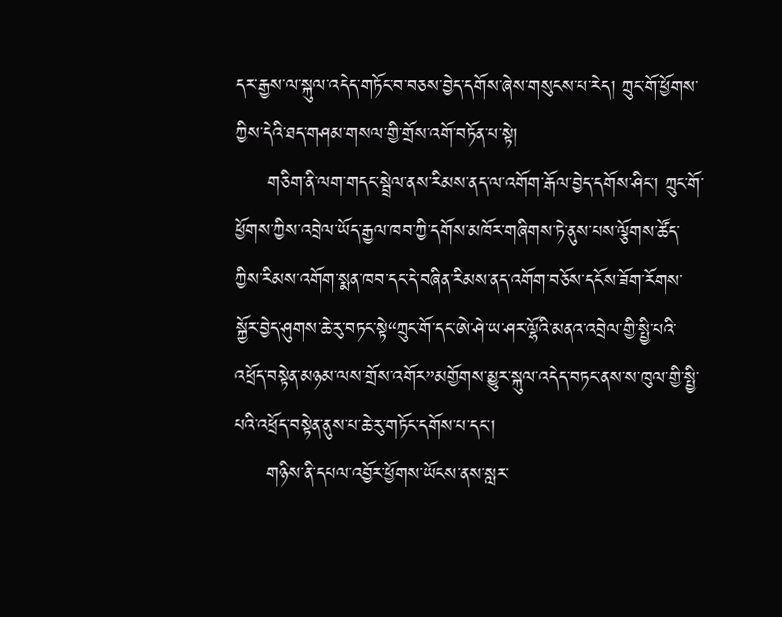དར་རྒྱས་ལ་སྐུལ་འདེད་གཏོང་བ་བཅས་བྱེད་དགོས་ཞེས་གསུངས་པ་རེད། ཀྲུང་གོ་ཕྱོགས་ཀྱིས་དེའི་ཐད་གཤམ་གསལ་གྱི་གྲོས་འགོ་བཏོན་པ་སྟེ།
     གཅིག་ནི་ལག་གདང་སྦྲེལ་ནས་རིམས་ནད་ལ་འགོག་རྒོལ་བྱེད་དགོས་ཤིང་། ཀྲུང་གོ་ཕྱོགས་ཀྱིས་འབྲེལ་ཡོད་རྒྱལ་ཁབ་ཀྱི་དགོས་མཁོར་གཞིགས་ཏེ་ནུས་པས་ལྕོགས་ཚོད་ཀྱིས་རིམས་འགོག་སྨན་ཁབ་དང་དེ་བཞིན་རིམས་ནད་འགོག་བཅོས་དངོས་ཟོག་རོགས་སྐྱོར་བྱེད་ཤུགས་ཆེ་རུ་བཏང་སྟེ“ཀྲུང་གོ་དང་ཨེ་ཤེ་ཡ་ཤར་ལྷོའི་མནའ་འབྲེལ་གྱི་སྤྱི་པའི་འཕྲོད་བསྟེན་མཉམ་ལས་གྲོས་འགོར”མགྱོགས་མྱུར་སྐུལ་འདེད་བཏང་ནས་ས་ཁུལ་གྱི་སྤྱི་པའི་འཕྲོད་བསྟེན་ནུས་པ་ཆེ་རུ་གཏོང་དགོས་པ་དང་།
     གཉིས་ནི་དཔལ་འབྱོར་ཕྱོགས་ཡོངས་ནས་སླར་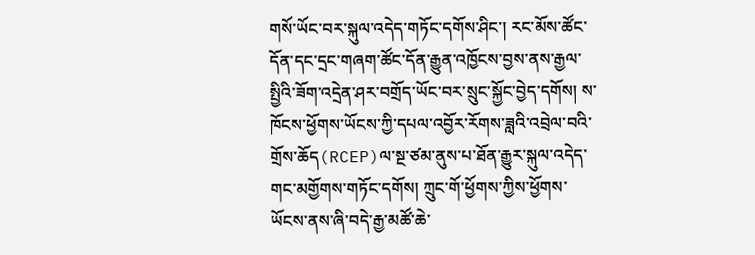གསོ་ཡོང་བར་སྐུལ་འདེད་གཏོང་དགོས་ཤིང་། རང་མོས་ཚོང་དོན་དང་དྲང་གཞག་ཚོང་དོན་རྒྱུན་འཁྱོངས་བྱས་ནས་རྒྱལ་སྤྱིའི་ཟོག་འདྲེན་ཤར་བགྲོད་ཡོང་བར་སྲུང་སྐྱོང་བྱེད་དགོས། ས་ཁོངས་ཕྱོགས་ཡོངས་ཀྱི་དཔལ་འབྱོར་རོགས་ཟླའི་འབྲེལ་བའི་གྲོས་ཆོད(RCEP)ལ་སྔ་ཙམ་ནུས་པ་ཐོན་རྒྱུར་སྐུལ་འདེད་གང་མགྱོགས་གཏོང་དགོས། ཀྲུང་གོ་ཕྱོགས་ཀྱིས་ཕྱོགས་ཡོངས་ནས་ཞི་བདེ་རྒྱ་མཚོ་ཆེ་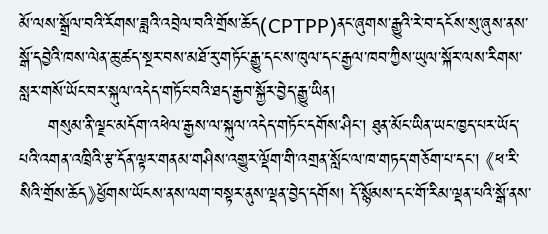མོ་ལས་སྒྲོལ་བའི་རོགས་ཟླའི་འབྲེལ་བའི་གྲོས་ཆོད(CPTPP)ནང་ཞུགས་རྒྱུའི་རེ་བ་དངོས་སུ་ཞུས་ནས་སྒོ་དབྱེའི་ཁས་ལེན་ཆུ་ཚད་སྔར་བས་མཐོ་རུ་གཏོང་རྒྱུ་དང་ས་ཁུལ་དང་རྒྱལ་ཁབ་ཀྱིས་ཡུལ་སྐོར་ལས་རིགས་སླར་གསོ་ཡོང་བར་སྐུལ་འདེད་གཏོང་བའི་ཐད་རྒྱབ་སྐྱོར་བྱེད་རྒྱུ་ཡིན།
     གསུམ་ནི་ལྗང་མདོག་འཕེལ་རྒྱས་ལ་སྐུལ་འདེད་གཏོང་དགོས་ཤིང་། ཐུན་མོང་ཡིན་ཡང་ཁྱད་པར་ཡོད་པའི་འགན་འཁྲིའི་རྩ་དོན་ལྟར་གནམ་གཤིས་འགྱུར་ལྡོག་གི་འགྲན་སློང་ལ་ཁ་གཏད་གཅོག་པ་དང་། 《ཕ་རི་སིའི་གྲོས་ཆོད》ཕྱོགས་ཡོངས་ནས་ལག་བསྟར་ནུས་ལྡན་བྱེད་དགོས། དོ་སྙོམས་དང་གོ་རིམ་ལྡན་པའི་སྒོ་ནས་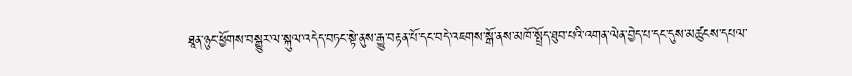ཐཱན་ཉུང་ཕྱོགས་བསྒྱུར་ལ་སྐུལ་འདེད་བཏང་སྟེ་ནུས་རྒྱུ་བརྟན་པོ་དང་བདེ་འཇགས་སྒོ་ནས་མཁོ་སྤྲོད་ཐུབ་པའི་འགན་ལེན་བྱེད་པ་དང་དུས་མཚུངས་དཔལ་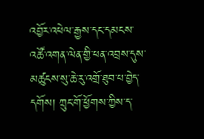འབྱོར་འཕེལ་རྒྱས་དང་དམངས་འཚོ་འགན་ལེན་གྱི་ཕན་འབྲས་དུས་མཚུངས་སུ་ཆེ་རུ་འགྲོ་ཐུབ་པ་བྱེད་དགོས། ཀྲུང་གོ་ཕྱོགས་ཀྱིས་ད་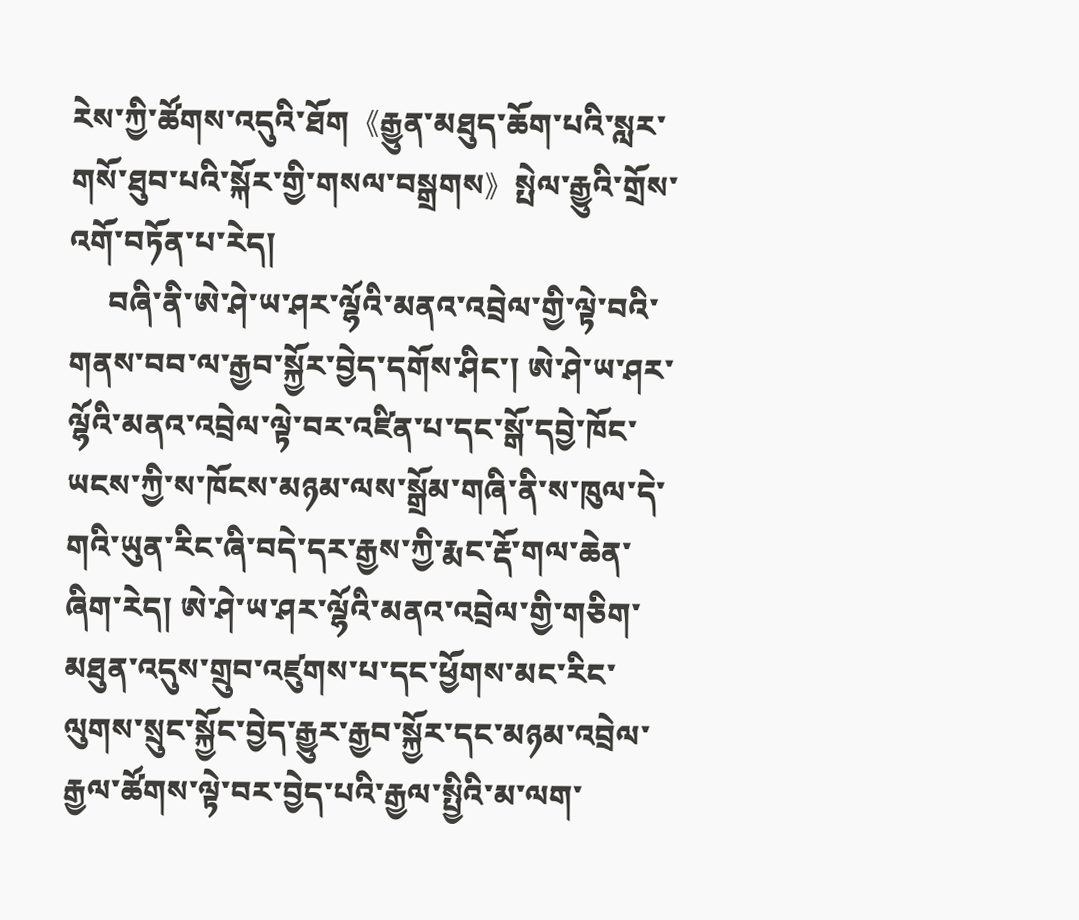རེས་ཀྱི་ཚོགས་འདུའི་ཐོག《རྒྱུན་མཐུད་ཆོག་པའི་སླར་གསོ་ཐུབ་པའི་སྐོར་གྱི་གསལ་བསྒྲགས》སྤེལ་རྒྱུའི་གྲོས་འགོ་བཏོན་པ་རེད།
     བཞི་ནི་ཨེ་ཤེ་ཡ་ཤར་ལྷོའི་མནའ་འབྲེལ་གྱི་ལྟེ་བའི་གནས་བབ་ལ་རྒྱབ་སྐྱོར་བྱེད་དགོས་ཤིང་། ཨེ་ཤེ་ཡ་ཤར་ལྷོའི་མནའ་འབྲེལ་ལྟེ་བར་འཛིན་པ་དང་སྒོ་དབྱེ་ཁོང་ཡངས་ཀྱི་ས་ཁོངས་མཉམ་ལས་སྒྲོམ་གཞི་ནི་ས་ཁུལ་དེ་གའི་ཡུན་རིང་ཞི་བདེ་དར་རྒྱས་ཀྱི་རྨང་རྡོ་གལ་ཆེན་ཞིག་རེད། ཨེ་ཤེ་ཡ་ཤར་ལྷོའི་མནའ་འབྲེལ་གྱི་གཅིག་མཐུན་འདུས་གྲུབ་འཛུགས་པ་དང་ཕྱོགས་མང་རིང་ལུགས་སྲུང་སྐྱོང་བྱེད་རྒྱུར་རྒྱབ་སྐྱོར་དང་མཉམ་འབྲེལ་རྒྱལ་ཚོགས་ལྟེ་བར་བྱེད་པའི་རྒྱལ་སྤྱིའི་མ་ལག་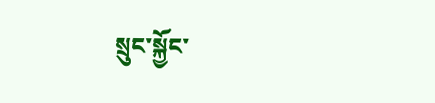སྲུང་སྐྱོང་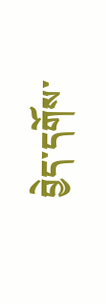བྱེད་དགོས་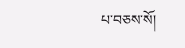པ་བཅས་སོ།